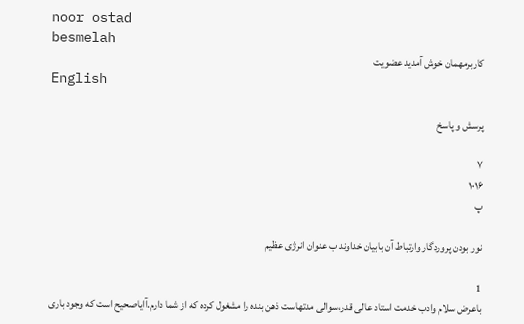noor ostad
besmelah
کاربرمهمان خوش آمدید عضویت
English

پرسش و پاسخ

۷
۱۰۱۶
پ

نور بودن پروردگار وارتباط آن بابیان خداوند ب عنوان انرژی عظیم

1
باعرض سلام وادب خدمت استاد عالی قدر،سوالی مدتهاست ذهن بنده را مشغول کرده که از شما دارم.آایاصحیح است که وجود باری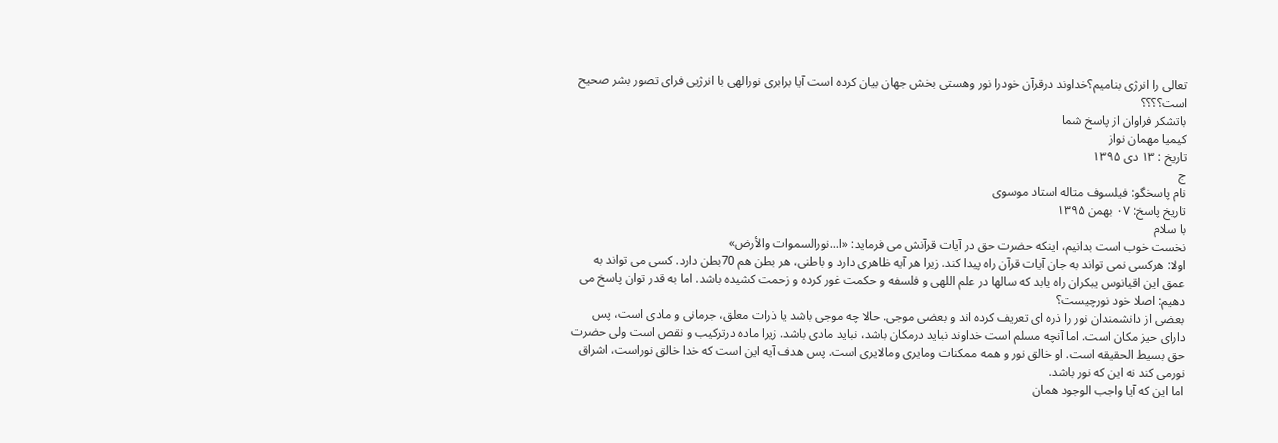تعالی را انرژی بنامیم؟خداوند درقرآن خودرا نور وهستی بخش جهان بیان کرده است آیا برابری نورالهی با انرژیی فرای تصور بشر صحیح است؟؟؟؟
باتشکر فراوان از پاسخ شما
کیمیا مهمان نواز
تاریخ : ۱۳ دی ۱۳۹۵
ج
نام پاسخگو: فیلسوف متاله استاد موسوی
تاریخ پاسخ: ۰۷ بهمن ۱۳۹۵
با سلام
نخست خوب است بدانیم، اینکه حضرت حق در آیات قرآنش می فرماید: «ا...نورالسموات والأرض»
اولا: هرکسی نمی تواند به جان آیات قرآن راه پیدا کند. زیرا هر آیه ظاهری دارد و باطنی، هر بطن هم 70بطن دارد. کسی می تواند به عمق این اقیانوس یبکران راه یابد که سالها در علم اللهی و فلسفه و حکمت غور کرده و زحمت کشیده باشد. اما به قدر توان پاسخ می دهیم: اصلا خود نورچیست؟
بعضی از دانشمندان نور را ذره ای تعریف کرده اند و بعضی موجی. حالا چه موجی باشد یا ذرات معلق، جرمانی و مادی است، پس دارای حیز مکان است. اما آنچه مسلم است خداوند نباید درمکان باشد، نباید مادی باشد. زیرا ماده درترکیب و نقص است ولی حضرت حق بسیط الحقیقه است. او خالق نور و همه ممکنات ومایری ومالایری است. پس هدف آیه این است که خدا خالق نوراست، اشراق نورمی کند نه این که نور باشد.
اما این که آیا واجب الوجود همان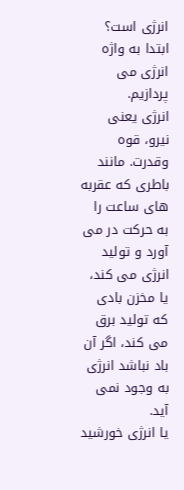انرژی است؟ ابتدا به واژه انرژی می پردازیم.
انرژی یعنی نیرو، قوه وقدرت. مانند باطری که عقربه های ساعت را به حرکت در می آورد و تولید انرژی می کند، یا مخزن بادی که تولید برق می کند، اگر آن باد نباشد انرژی به وجود نمی آید.
یا انرژی خورشید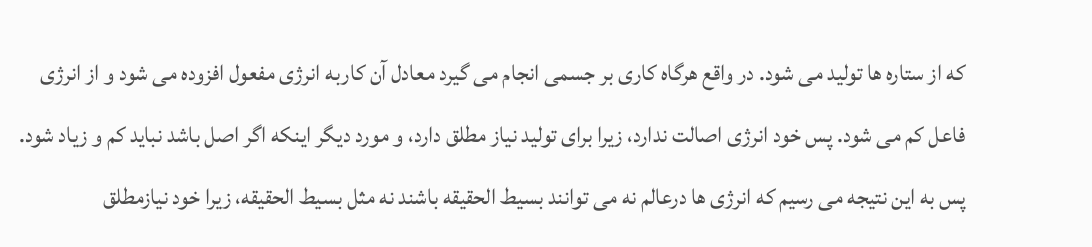که از ستاره ها تولید می شود. در واقع هرگاه کاری بر جسمی انجام می گیرد معادل آن کاربه انرژی مفعول افزوده می شود و از انرژی فاعل کم می شود. پس خود انرژی اصالت ندارد، زیرا برای تولید نیاز مطلق دارد، و مورد دیگر اینکه اگر اصل باشد نباید کم و زیاد شود.
پس به این نتیجه می رسیم که انرژی ها درعالم نه می توانند بسیط الحقیقه باشند نه مثل بسیط الحقیقه، زیرا خود نیازمطلق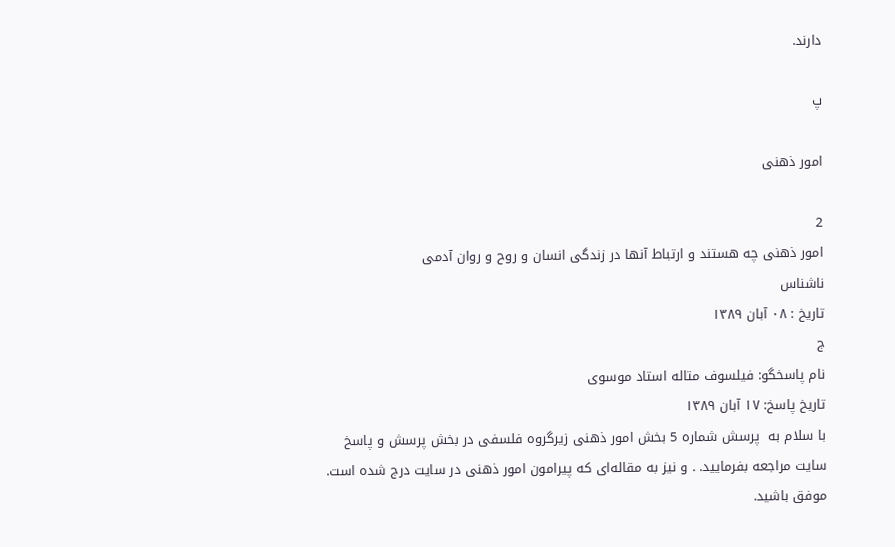دارند.

پ

امور ذهنی

2
امور ذهنی چه هستند و ارتباط آنها در زندگی انسان و روح و روان آدمی
ناشناس
تاریخ : ۰۸ آبان ۱۳۸۹
ج
نام پاسخگو: فیلسوف متاله استاد موسوی
تاریخ پاسخ: ۱۷ آبان ۱۳۸۹
با سلام به  پرسش شماره 5 بخش امور ذهنی زیرگروه فلسفی در بخش پرسش و پاسخ سایت مراجعه بفرمایید. . و نیز به مقاله‌ای که پیرامون امور ذهنی در سایت درج شده است. موفق باشید.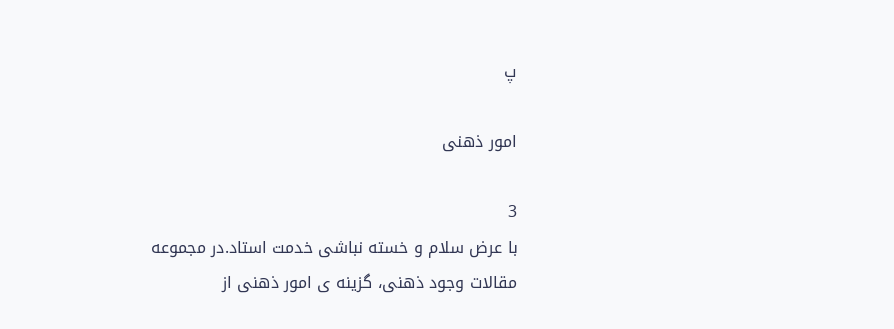پ

امور ذهنی

3
با عرض سلام و خسته نباشی خدمت استاد.در مجموعه مقالات وجود ذهنی، گزینه ی امور ذهنی از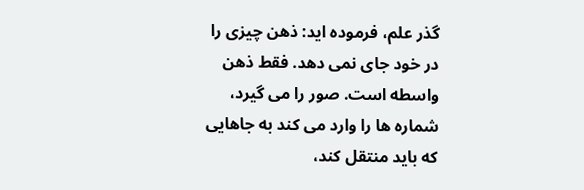گذر علم، فرموده اید: ذهن چیزی را در خود جای نمی دهد. فقط ذهن واسطه است. صور را می گیرد، شماره ها را وارد می کند به جاهایی که باید منتقل کند،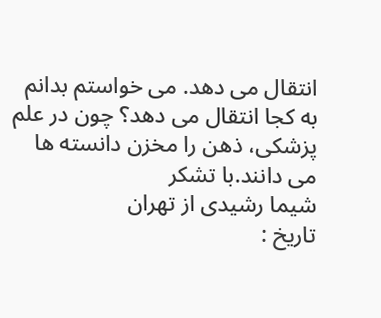انتقال می دهد. می خواستم بدانم به کجا انتقال می دهد؟ چون در علم پزشکی، ذهن را مخزن دانسته ها می دانند.با تشکر
شیما رشیدی از تهران
تاریخ :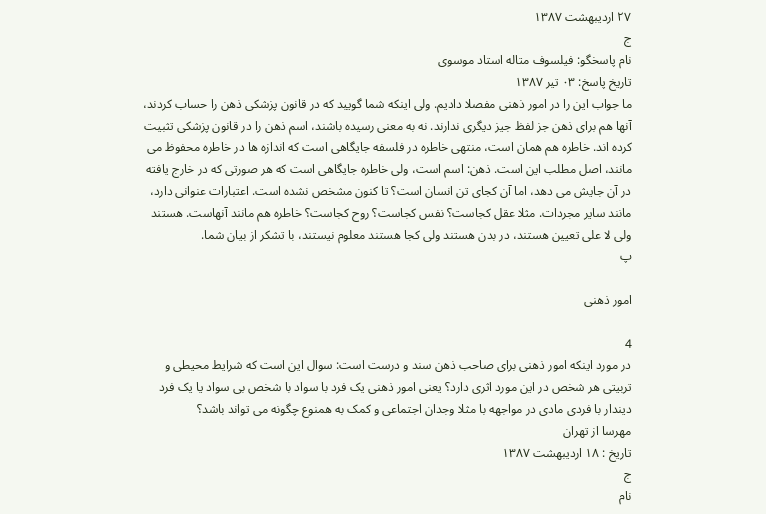۲۷ اردیبهشت ۱۳۸۷
ج
نام پاسخگو: فیلسوف متاله استاد موسوی
تاریخ پاسخ: ۰۳ تیر ۱۳۸۷
ما جواب این را در امور ذهنی مفصلا دادیم. ولی اینکه شما گویید که در قانون پزشکی ذهن را حساب کردند، آنها هم برای ذهن جز لفظ جیز دیگری ندارند. نه به معنی رسیده باشند، اسم ذهن را در قانون پزشکی تثبیت کرده اند. خاطره هم همان است، منتهی خاطره در فلسفه جایگاهی است که اندازه ها در خاطره محفوظ می مانند، اصل مطلب این است. ذهن: اسم است، ولی خاطره جایگاهی است که هر صورتی که در خارج یافته در آن جایش می دهد، اما آن کجای تن انسان است؟ تا کنون مشخص نشده است. اعتبارات عنوانی دارد، مانند سایر مجردات. مثلا عقل کجاست؟ نفس کجاست؟ روح کجاست؟ خاطره هم مانند آنهاست. هستند ولی لا علی تعیین هستند، در بدن هستند ولی کجا هستند معلوم نیستند، با تشکر از بیان شما.
پ

امور ذهنی

4
در مورد اینکه امور ذهنی برای صاحب ذهن سند و درست است: سوال این است که شرایط محیطی و تربیتی هر شخص در این مورد اثری دارد؟ یعنی امور ذهنی یک فرد با سواد با شخص بی سواد یا یک فرد دیندار با فردی مادی در مواجهه با مثلا وجدان اجتماعی و کمک به همنوع چگونه می تواند باشد؟
مهرسا از تهران
تاریخ : ۱۸ اردیبهشت ۱۳۸۷
ج
نام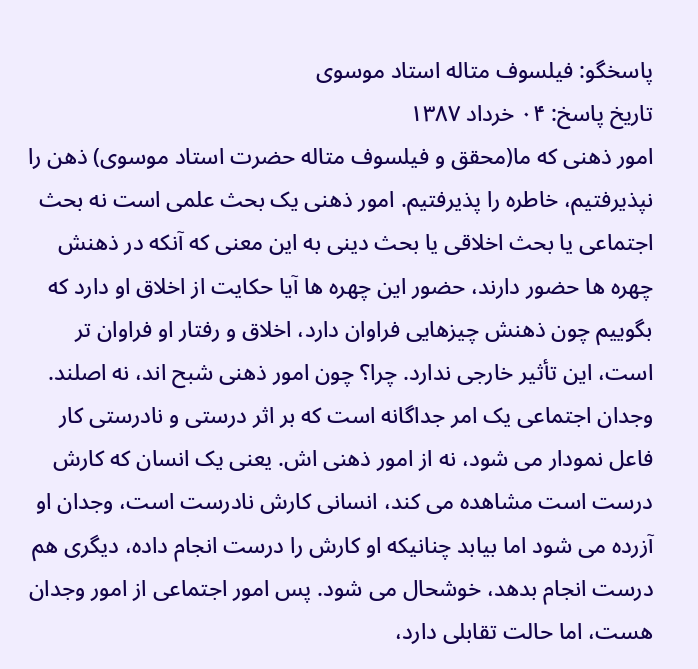پاسخگو: فیلسوف متاله استاد موسوی
تاریخ پاسخ: ۰۴ خرداد ۱۳۸۷
امور ذهنی که ما(محقق و فیلسوف متاله حضرت استاد موسوی) ذهن را نپذیرفتیم، خاطره را پذیرفتیم. امور ذهنی یک بحث علمی است نه بحث اجتماعی یا بحث اخلاقی یا بحث دینی به این معنی که آنکه در ذهنش چهره ها حضور دارند، حضور این چهره ها آیا حکایت از اخلاق او دارد که بگوییم چون ذهنش چیزهایی فراوان دارد، اخلاق و رفتار او فراوان تر است، این تأثیر خارجی ندارد. چرا؟ چون امور ذهنی شبح اند، نه اصلند. وجدان اجتماعی یک امر جداگانه است که بر اثر درستی و نادرستی کار فاعل نمودار می شود، نه از امور ذهنی اش. یعنی یک انسان که کارش درست است مشاهده می کند، انسانی کارش نادرست است، وجدان او آزرده می شود اما بیابد چنانیکه او کارش را درست انجام داده، دیگری هم درست انجام بدهد، خوشحال می شود. پس امور اجتماعی از امور وجدان هست، اما حالت تقابلی دارد،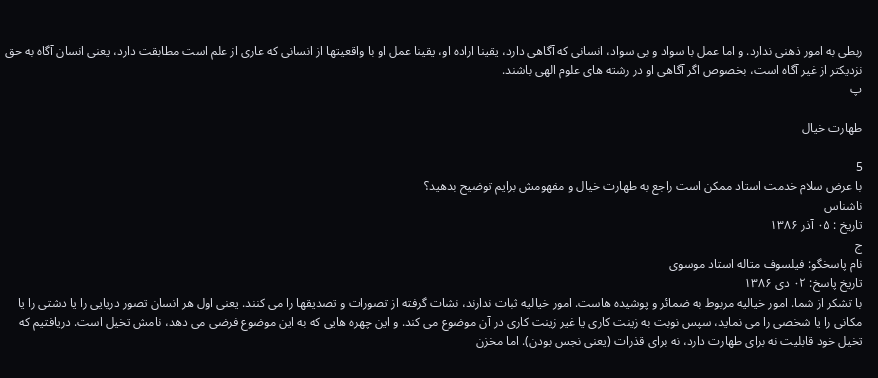ربطی به امور ذهنی ندارد. و اما عمل با سواد و بی سواد، انسانی که آگاهی دارد، یقینا اراده او، یقینا عمل او با واقعیتها از انسانی که عاری از علم است مطابقت دارد، یعنی انسان آگاه به حق نزدیکتر از غیر آگاه است، بخصوص اگر آگاهی او در رشته های علوم الهی باشند.
پ

طهارت خیال

5
با عرض سلام خدمت استاد ممکن است راجع به طهارت خیال و مفهومش برایم توضیح بدهید؟
ناشناس
تاریخ : ۰۵ آذر ۱۳۸۶
ج
نام پاسخگو: فیلسوف متاله استاد موسوی
تاریخ پاسخ: ۰۲ دی ۱۳۸۶
با تشکر از شما. امور خیالیه مربوط به ضمائر و پوشیده هاست. امور خیالیه ثبات ندارند، نشات گرفته از تصورات و تصدیقها را می کنند. یعنی اول هر انسان تصور دریایی را یا دشتی را یا مکانی را یا شخصی را می نماید،‌ سپس نوبت به زینت کاری یا غیر زینت کاری در آن موضوع می کند. و این چهره هایی که به این موضوع فرضی می دهد، نامش تخیل است. دریافتیم که تخیل خود قابلیت نه برای طهارت دارد، نه برای قذرات (یعنی نجس بودن). اما مخزن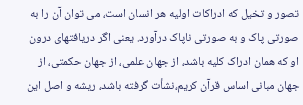تصور و تخیل که ادراکات اولیه هر انسان است، می توان آن را به صورتی پاک و به صورتی ناپاک درآورد. یعنی اگر دریافتهای درون او که همان ادراک کلیه باشد، از جهان علمی، از جهان حکمتی، از جهان مبانی اساس قرآن کریم،‌نشأت گرفته باشد، ریشه و اصل این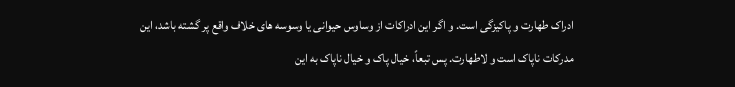ادراک طهارت و پاکیزگی است. و اگر این ادراکات از وساوس حیوانی یا وسوسه های خلاف واقع پر گشته باشد، این مدرکات ناپاک است و لاطهارت. پس تبعاً، خیال پاک و خیال ناپاک به این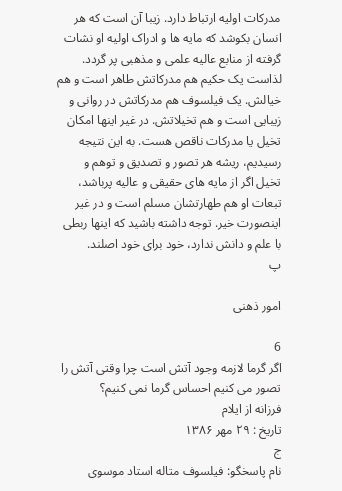مدرکات اولیه ارتباط دارد. زیبا آن است که هر انسان بکوشد که مایه ها و ادراک اولیه او نشات گرفته از منابع عالیه علمی و مذهبی پر گردد. لذاست یک حکیم هم مدرکاتش طاهر است و هم خیالش. یک فیلسوف هم مدرکاتش در روانی و زیبایی است و هم تخیلاتش. در غیر اینها امکان تخیل یا مدرکات ناقص هست. به این نتیجه رسیدیم، ریشه هر تصور و تصدیق و توهم و تخیل اگر از مایه های حقیقی و عالیه پرباشد، تبعات او هم طهارتشان مسلم است و در غیر اینصورت خیر. توجه داشته باشید که اینها ربطی با علم و دانش ندارد، خود برای خود اصلند.
پ

امور ذهنی

6
اگر گرما لازمه وجود آتش است چرا وقتی آتش را تصور می کنیم احساس گرما نمی کنیم؟
فرزانه از ایلام
تاریخ : ۲۹ مهر ۱۳۸۶
ج
نام پاسخگو: فیلسوف متاله استاد موسوی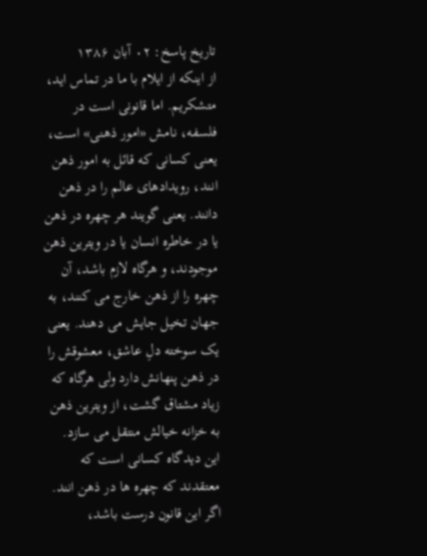تاریخ پاسخ: ۰۲ آبان ۱۳۸۶
از اینکه از ایلام با ما در تماس اید، متشکریم. اما قانونی است در فلسفه، نامش «امور ذهنی» است، یعنی کسانی که قائل به امور ذهن انند، رویدادهای عالم را در ذهن دانند. یعنی گویند هر چهره در ذهن یا در خاطره انسان یا در ویترین ذهن موجودند، و هرگاه لازم باشد، آن چهره را از ذهن خارج می کنند، به جهان تخیل جایش می دهند. یعنی یک سوخته دلِ عاشق، معشوقش را در ذهن پنهانش دارد ولی هرگاه که زیاد مشتاق گشت، از ویترین ذهن به خزانه خیالش منتقل می سازد. این دیدگاه کسانی است که معتقدند که چهره ها در ذهن انند. اگر این قانون درست باشد،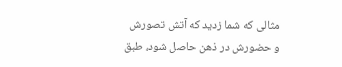مثالی که شما زدید که آتش تصورش و حضورش در ذهن حاصل شود، طبق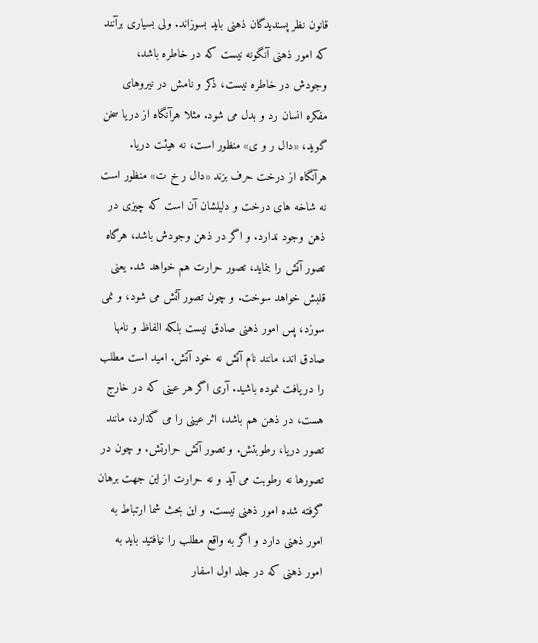قانون نظر پسندیدگان ذهنی باید بسوزاند. ولی بسیاری برآنند که امور ذهنی آنگونه نیست که در خاطره باشد، وجودش در خاطره نیست، ذکر و نامش در نیروهای مفکره انسان رد و بدل می شود. مثلا هرآنگاه از دریا سخن گوید، «دال ر و ی» منظور است، نه هیئت دریا. هرآنگاه از درخت حرف بزند «دال ر خ ت» منظور است نه شاخه های درخت و دلیلشان آن است که چیزی در ذهن وجود ندارد. و اگر در ذهن وجودش باشد، هرگاه تصور آتش را بنماید، تصور حرارت هم خواهد شد. یعنی قلبش خواهد سوخت. و چون تصور آتش می شود، و نمی سوزد، پس امور ذهنی صادق نیست بلکه الفاظ و نامها صادق اند، مانند نام آتش نه خود آتش. امید است مطلب را دریافت نموده باشید. آری اگر هر عینی که در خارج هست، در ذهن هم باشد، اثر عینی را می گذارد، مانند تصور دریا، رطوبتش. و تصور آتش حرارتش. و چون در تصورها نه رطوبت می آید و نه حرارت از این جهت برهان گرفته شده امور ذهنی نیست. و این بحث شما ارتباط به امور ذهنی دارد و اگر به واقع مطلب را نیافتید باید به امور ذهنی که در جلد اول اسفار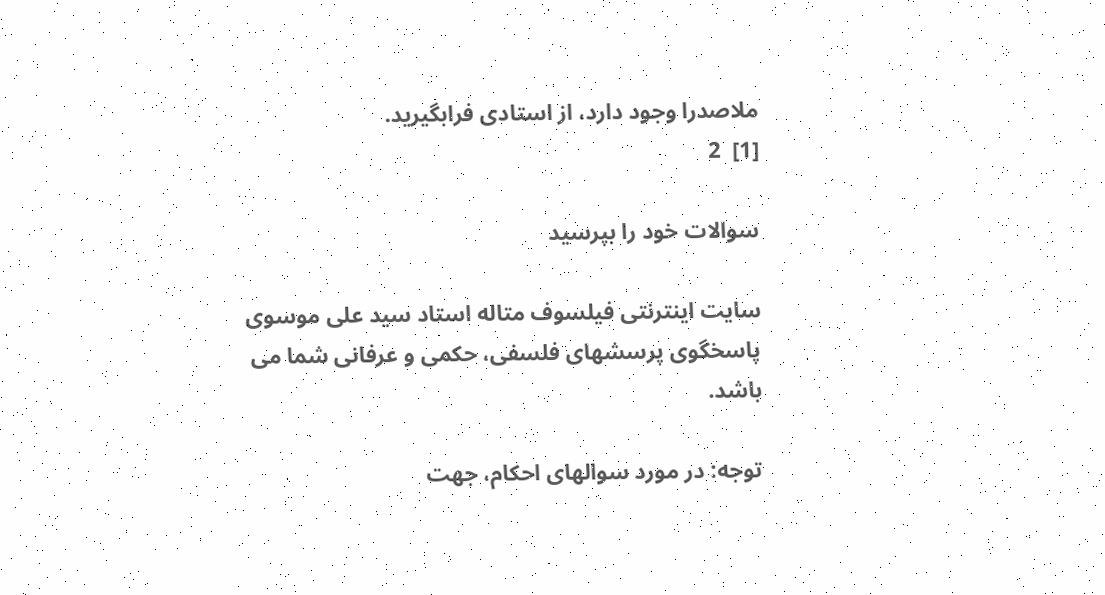ملاصدرا وجود دارد، از استادی فرابگیرید.
[1]  2

سوالات خود را بپرسید

سایت اینترنتی فیلسوف متاله استاد سید علی موسوی پاسخگوی پرسشهای فلسفی، حکمی و عرفانی شما می باشد.

توجه: در مورد سوالهای احکام، جهت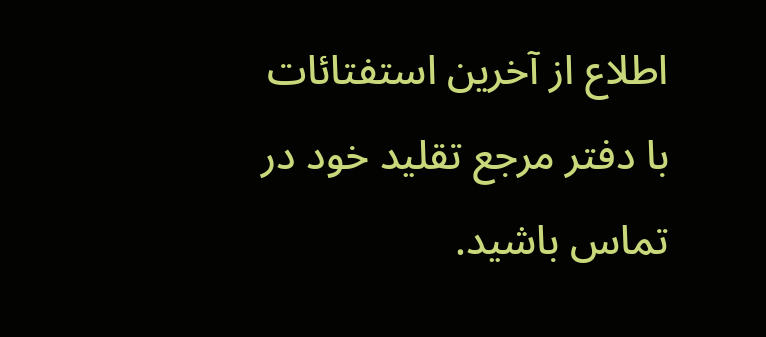اطلاع از آخرین استفتائات با دفتر مرجع تقلید خود در تماس باشید.